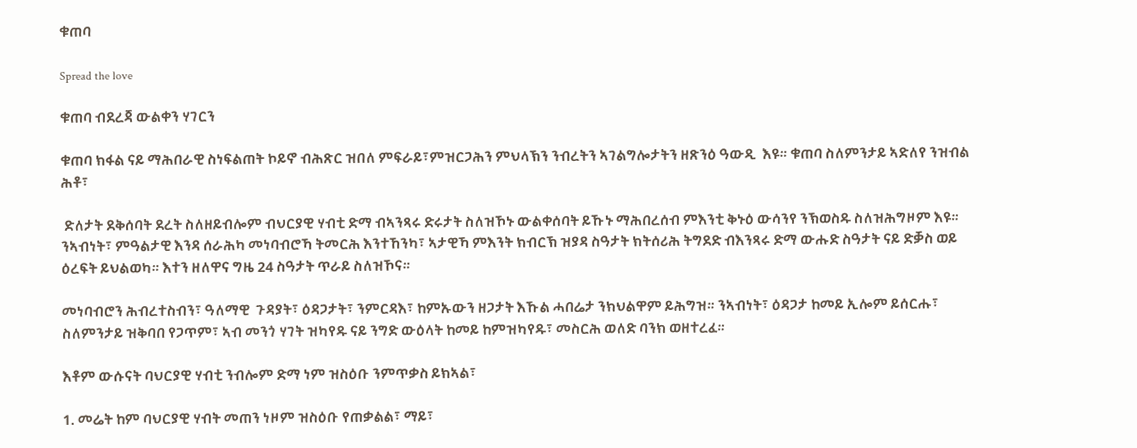ቁጠባ

Spread the love

ቁጠባ ብደረጃ ውልቀን ሃገርን

ቁጠባ ክፋል ናይ ማሕበራዊ ስነፍልጠት ኮይኖ ብሕጽር ዝበለ ምፍራይ፣ምዝርጋሕን ምህላኽን ንብረትን ኣገልግሎታትን ዘጽንዕ ዓውዲ  እዩ። ቁጠባ ስለምንታይ ኣድለየ ንዝብል ሕቶ፣

 ድለታት ደቅሰባት ደረት ስለዘይብሎም ብህርያዊ ሃብቲ ድማ ብኣንጻሩ ድሩታት ስለዝኾኑ ውልቀሰባት ይኹኑ ማሕበረሰብ ምእንቲ ቅኑዕ ውሳንየ ንኽወስዱ ስለዝሕግዞም እዩ። ንኣብነት፣ ምዓልታዊ እንዳ ሰራሕካ መነባብሮኻ ትመርሕ እንተኸንካ፣ ኣታዊኻ ምእንት ክብርኽ ዝያዳ ስዓታት ክትሰሪሕ ትግደድ ብእንጻሩ ድማ ውሑድ ስዓታት ናይ ድቓስ ወይ ዕረፍት ይህልወካ። እተን ዘለዋና ግዜ 24 ስዓታት ጥራይ ስለዝኾና።

መነባብሮን ሕብረተስብን፣ ዓለማዊ  ጉዳያት፣ ዕዳጋታት፣ ንምርዳእ፣ ከምኡውን ዘጋታት እኹል ሓበሬታ ንክህልዋም ይሕግዝ። ንኣብነት፣ ዕዳጋታ ከመይ ኢሎም ይሰርሑ፣ ስለምንታይ ዝቅባበ የጋጥም፣ ኣብ መንጎ ሃገት ዝካየዱ ናይ ንግድ ውዕላት ከመይ ከምዝካየዱ፣ መስርሕ ወለድ ባንክ ወዘተረፈ።

እቶም ውሱናት ባህርያዊ ሃብቲ ንብሎም ድማ ነም ዝስዕቡ ንምጥቃስ ይክኣል፣

1. መሬት ከም ባህርያዊ ሃብት መጠን ነዞም ዝስዕቡ የጠቃልል፣ ማይ፣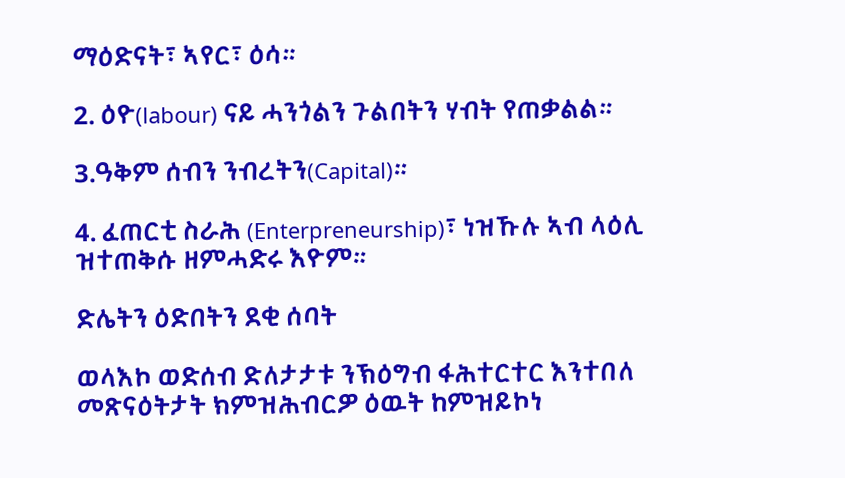ማዕድናት፣ ኣየር፣ ዕሳ።

2. ዕዮ(labour) ናይ ሓንጎልን ጉልበትን ሃብት የጠቃልል።

3.ዓቅም ሰብን ንብረትን(Capital)።

4. ፈጠርቲ ስራሕ (Enterpreneurship)፣ ነዝኹሉ ኣብ ላዕሊ ዝተጠቅሱ ዘምሓድሩ እዮም።

ድሌትን ዕድበትን ደቂ ሰባት

ወላእኮ ወድሰብ ድለታታቱ ንኽዕግብ ፋሕተርተር እንተበለ መጽናዕትታት ክምዝሕብርዎ ዕዉት ከምዝይኮነ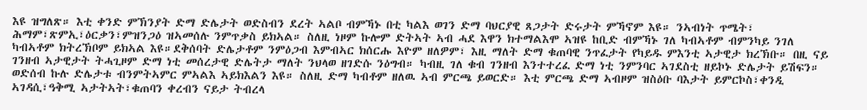እዩ ዝግለጽ። እቲ ቀንድ ምኽንያት ድማ ድሌታት ወድስብን ደረት ኣልቦ ብምኻኑ በቲ ካልእ ወገን ድማ ባህርያዊ ጸጋታት ድሩታት ምኻኖም እዩ። ንኣብነት ጥሜት፣ ሕማም፣ጽምኢ፣ዕርቃን፣ምዝንጋዕ ዝኣመሰሉ ንምጥቃስ ይክኣል። ስለዚ ነዞም ኩሎም ድትኣት ኣብ ሓደ እዋን ክተማልእሞ ኣዝዩ ከቢድ ብምኻኑ ገለ ካብኣቶም ብምንካይ ንገለ ካብኣቶም ክትረኽቦም ይክኣል እዩ።ደቅሰባት ድሌታቶም ንምዕጋብ እምብኣር ክሰርሑ እዮም ዘለዎም፣ እዚ ማለት ድማ ቁጠባዊ ንጥፈታት የካይዱ ምእንቲ ኣታዊታ ክረኽቡ። በዚ ናይ ገንዘብ ኣታዊታት ትሓጊዞም ድማ ነቲ መሰረታዊ ድሌትታ ማለት ንህላወ ዘገድሱ ንዕግብ። ካብዚ ገለ ቁብ ገንዘብ እንተተረፈ ድማ ነቲ ንምንባር ኣገደስቲ ዘይኮኑ ድሌታት ይሽፍን። ወድሰብ ኩሉ ድሌታቱ ብንምትኣምር ምኣልእ ኣይክእልን እዩ። ስለዚ ድማ ካብቶም ዘለዉ ኣብ ምርጫ ይወርድ። እቲ ምርጫ ድማ ኣብዞም ዝስዕቡ ባእታት ይምርኮስ፣ቀንዲ ኣገዳሲ፣ዓቅሚ ኣታትኣት፣ቁጠባን ቀረብን ናይታ ትብረላ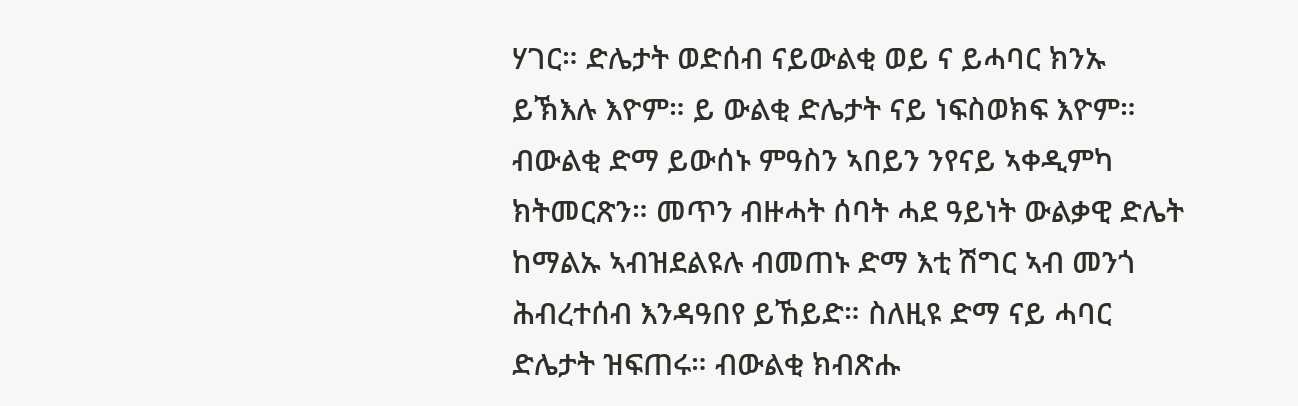ሃገር። ድሌታት ወድሰብ ናይውልቂ ወይ ና ይሓባር ክንኡ ይኽእሉ እዮም። ይ ውልቂ ድሌታት ናይ ነፍስወክፍ እዮም። ብውልቂ ድማ ይውሰኑ ምዓስን ኣበይን ንየናይ ኣቀዲምካ ክትመርጽን። መጥን ብዙሓት ሰባት ሓደ ዓይነት ውልቃዊ ድሌት ከማልኡ ኣብዝደልዩሉ ብመጠኑ ድማ እቲ ሽግር ኣብ መንጎ ሕብረተሰብ እንዳዓበየ ይኸይድ። ስለዚዩ ድማ ናይ ሓባር ድሌታት ዝፍጠሩ። ብውልቂ ክብጽሑ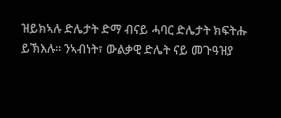ዝይክኣሉ ድሌታት ድማ ብናይ ሓባር ድሌታት ክፍትሑ ይኽእሉ። ንኣብነት፣ ውልቃዊ ድሌት ናይ መጉዓዝያ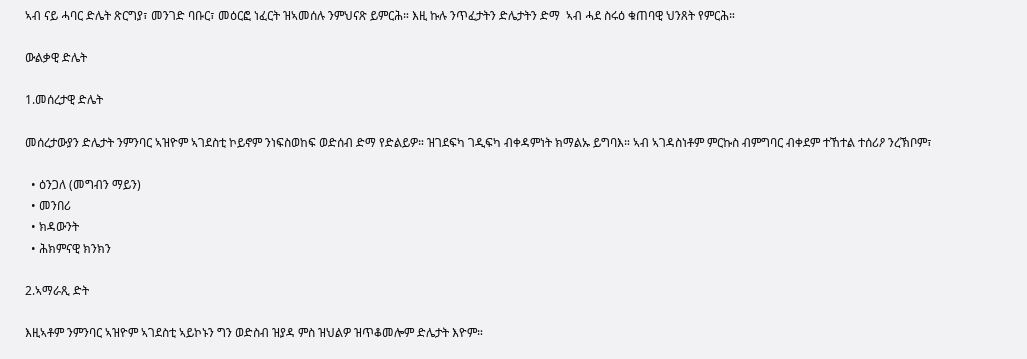ኣብ ናይ ሓባር ድሌት ጽርግያ፣ መንገድ ባቡር፣ መዕርፎ ነፈርት ዝኣመሰሉ ንምህናጽ ይምርሕ። እዚ ኩሉ ንጥፈታትን ድሌታትን ድማ  ኣብ ሓደ ስሩዕ ቁጠባዊ ህንጸት የምርሕ።

ውልቃዊ ድሌት

1.መሰረታዊ ድሌት

መሰረታውያን ድሌታት ንምንባር ኣዝዮም ኣገደስቲ ኮይኖም ንነፍስወከፍ ወድሰብ ድማ የድልይዎ። ዝገደፍካ ገዲፍካ ብቀዳምነት ክማልኡ ይግባእ። ኣብ ኣገዳስነቶም ምርኩስ ብምግባር ብቀደም ተኸተል ተሰሪዖ ንረኽቦም፣

  • ዕንጋለ (መግብን ማይን)
  • መንበሪ
  • ክዳውንት
  • ሕክምናዊ ክንክን

2.ኣማራጺ ድት

እዚኣቶም ንምንባር ኣዝዮም ኣገደስቲ ኣይኮኑን ግን ወድስብ ዝያዳ ምስ ዝህልዎ ዝጥቆመሎም ድሌታት እዮም።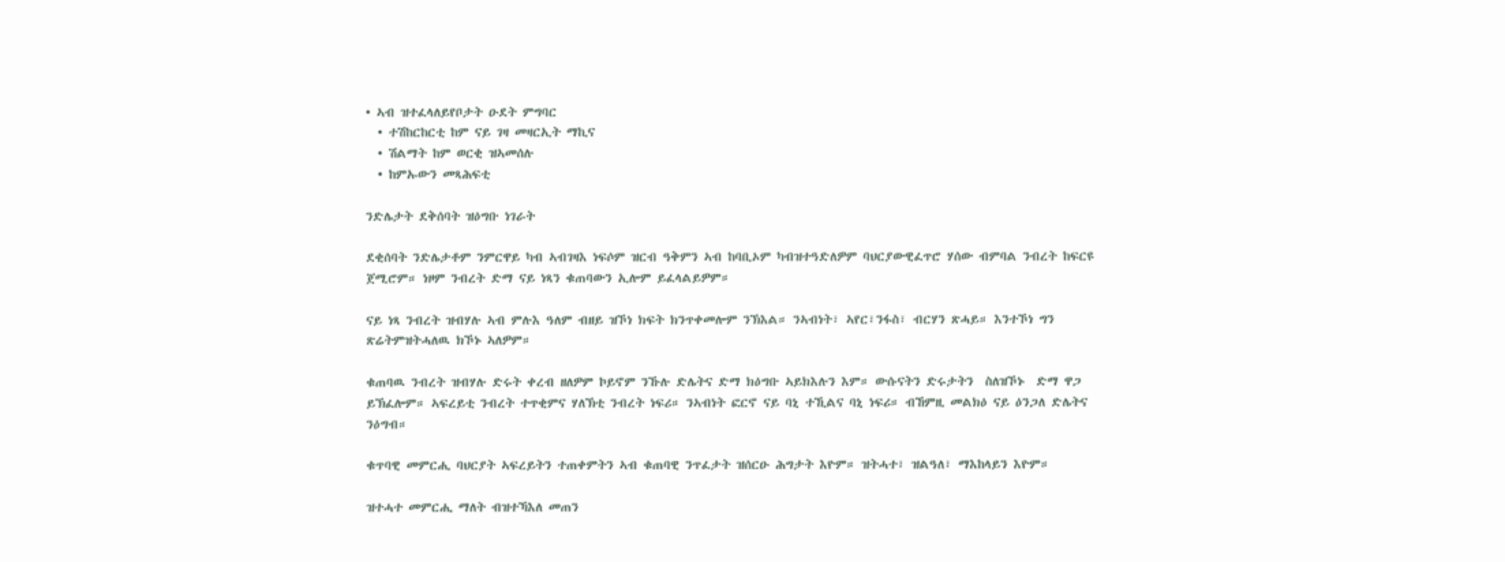• ኣብ ዝተፈላለይየቦታት ዑደት ምግባር
  • ተሽከርከርቲ ከም ናይ ገዛ መዛርኢት ማኪና
  • ሽልማት ከም ወርቂ ዝኣመሰሉ
  • ከምኡውን መጻሕፍቲ

ንድሌታት ደቅሰባት ዝዕግቡ ነገራት

ደቂሰባት ንድሌታቶም ንምርዋይ ካብ ኣብገዛእ ነፍሶም ዝርብ ዓቅምን ኣብ ከባቢኦም ካብዝተዓድለዎም ባህርያውዊፈጥሮ ሃሰው ብምባል ንብረት ከፍርዩ ጀሚሮም። ነዞም ንብረት ድማ ናይ ነጻን ቁጠባውን ኢሎም ይፈላልይዎም።

ናይ ነጻ ንብረት ዝብሃሉ ኣብ ምሉእ ዓለም ብዘይ ዝኾነ ክፍት ክንጥቀመሎም ንኽእል። ንኣብነት፣ ኣየር፣ንፋስ፣ ብርሃን ጽሓይ። እንተኾነ ግን ጽሬትምዝትሓለዉ ክኾኑ ኣለዎም።

ቁጠባዉ ንብረት ዝብሃሉ ድሩት ቀረብ ዘለዎም ኮይኖም ንኹሉ ድሌትና ድማ ክዕግቡ ኣይክእሉን እም። ውሱናትን ድሩታትን  ስለዝኾኑ  ድማ ዋጋ ይኽፈሎም። ኣፍረይቲ ንብረት ተጥቂምና ሃለኽቲ ንብረት ነፍሪ። ንኣብነት ፎርኖ ናይ ባኒ ተኺልና ባኒ ነፍሪ። ብኸምዚ መልክዕ ናይ ዕንጋለ ድሌትና ንዕግብ።

ቁጥባዊ መምርሒ ባህርያት ኣፍረይትን ተጠቀምትን ኣብ ቁጠባዊ ንጥፈታት ዝሰርዑ ሕግታት እዮም። ዝትሓተ፣ ዝልዓለ፣ ማእከላይን እዮም።

ዝተሓተ መምርሒ ማለት ብዝተኻእለ መጠን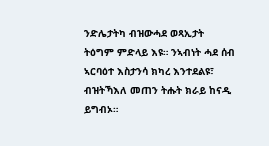ንድሌታትካ ብዝውሓደ ወጻኢታት ትዕግም ምድላይ እዩ። ንኣብነት ሓደ ሰብ ኣርባዕተ እስታንሳ ክካረ እንተደልዩ፣ ብዝትኻእለ መጠን ትሑት ክራይ ከናዲ ይግብኦ።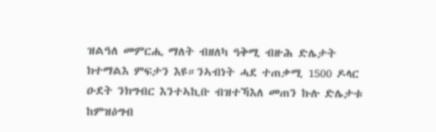ዝልዓለ መምርሒ ማለት ብዘለካ ዓቅሚ ብዙሕ ድሌታት ክተማልእ ምፍታን እዩ።ንኣብነት ሓደ ተጠቃሚ 1500 ዶላር ዑደት ንክግብር እንተኣኪቡ ብዝተኻእለ መጠን ኩሉ ድሌታቱ ከምዝዕግብ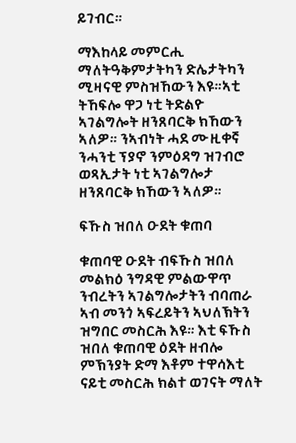ይገብር።

ማእከላይ መምርሒ ማለትዓቅምታትካን ድሌታትካን ሚዛናዊ ምስዝኸውን እዩ።ኣቲ ትኸፍሎ ዋጋ ነቲ ትድልዮ ኣገልግሎት ዘንጸባርቅ ክኸውን ኣለዎ። ንኣብነት ሓደ ሙዚቀኛ ንሓንቲ ፕያኖ ንምዕዳግ ዝገብሮ ወጻኢታት ነቲ ኣገልግሎታ ዘንጸባርቅ ክኸውን ኣለዎ።

ፍኹስ ዝበለ ዑደት ቁጠባ

ቁጠባዊ ዑደት ብፍኹስ ዝበለ መልክዕ ንግዳዊ ምልውዋጥ ንብረትን ኣገልግሎታትን ብባጠራ ኣብ መንጎ ኣፍረይትን ኣህለኽትን ዝግበር መስርሕ እዩ። እቲ ፍኹስ ዝበለ ቁጠባዊ ዕደት ዘብሎ ምኽንያት ድማ እቶም ተዋሳእቲ ናይቲ መስርሕ ክልተ ወገናት ማለት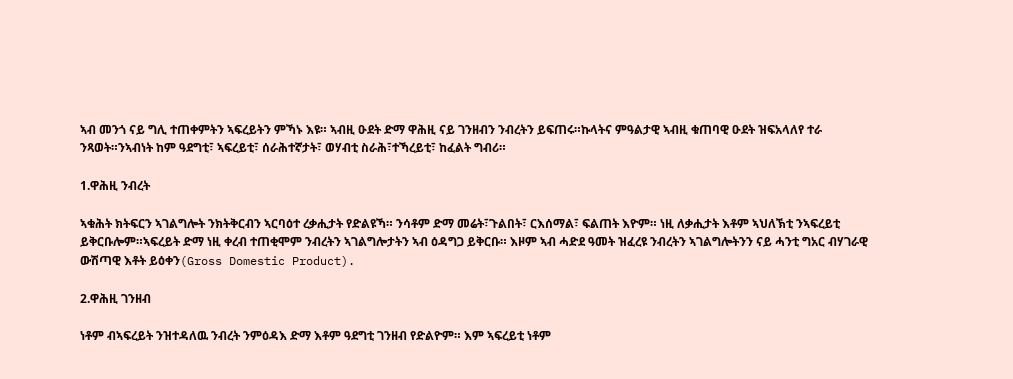ኣብ መንጎ ናይ ግሊ ተጠቀምትን ኣፍረይትን ምኻኑ እዩ። ኣብዚ ዑደት ድማ ዋሕዚ ናይ ገንዘብን ንብረትን ይፍጠሩ።ኩላትና ምዓልታዊ ኣብዚ ቁጠባዊ ዑደት ዝፍአላለየ ተራ ንጻወት።ንኣብነት ከም ዓደግቲ፣ ኣፍረይቲ፣ ሰራሕተኛታት፣ ወሃብቲ ስራሕ፣ተኻረይቲ፣ ከፈልት ግብሪ።

1.ዋሕዚ ንብረት

ኣቁሕት ክትፍርን ኣገልግሎት ንክትቅርብን ኣርባዕተ ረቃሒታት የድልዩኻ። ንሳቶም ድማ መሬት፣ጉልበት፣ ርእሰማል፣ ፍልጠት እዮም። ነዚ ለቃሒታት እቶም ኣህለኽቲ ንኣፍረይቲ ይቅርቡሎም።ኣፍረይት ድማ ነዚ ቀረብ ተጠቂሞም ንብረትን ኣገልግሎታትን ኣብ ዕዳግጋ ይቅርቡ። እዞም ኣብ ሓድደ ዓመት ዝፈረዩ ንብረትን ኣገልግሎትንን ናይ ሓንቲ ግአር ብሃገራዊ ውሽጣዊ እቶት ይዕቀን(Gross Domestic Product).

2.ዋሕዚ ገንዘብ

ነቶም ብኣፍረይት ንዝተዳለዉ ንብረት ንምዕዳእ ድማ እቶም ዓደግቲ ገንዘብ የድልዮም። እም ኣፍረይቲ ነቶም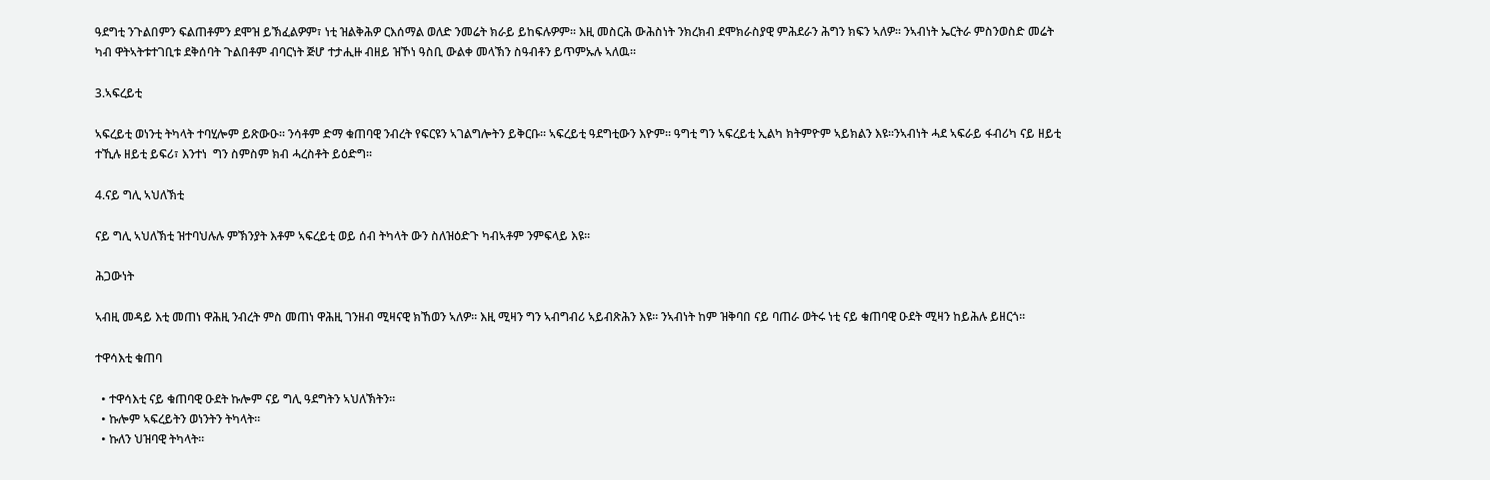ዓደግቲ ንጉልበምን ፍልጠቶምን ደሞዝ ይኽፈልዎም፣ ነቲ ዝልቅሕዎ ርእሰማል ወለድ ንመሬት ክራይ ይከፍሉዎም። እዚ መስርሕ ውሕስነት ንክረክብ ደሞክራስያዊ ምሕደራን ሕግን ክፍን ኣለዎ። ንኣብነት ኤርትራ ምስንወስድ መሬት ካብ ዋትኣትቱተገቢቱ ደቅሰባት ጉልበቶም ብባርነት ጅሆ ተታሒዙ ብዘይ ዝኾነ ዓስቢ ውልቀ መላኽን ስዓብቶን ይጥምኡሉ ኣለዉ።

3.ኣፍረይቲ

ኣፍረይቲ ወነንቲ ትካላት ተባሂሎም ይጽውዑ። ንሳቶም ድማ ቁጠባዊ ንብረት የፍርዩን ኣገልግሎትን ይቅርቡ። ኣፍረይቲ ዓደግቲውን እዮም። ዓግቲ ግን ኣፍረይቲ ኢልካ ክትምዮም ኣይክልን እዩ።ንኣብነት ሓደ ኣፍራይ ፋብሪካ ናይ ዘይቲ ተኺሉ ዘይቲ ይፍሪ፣ እንተነ  ግን ስምስም ክብ ሓረስቶት ይዕድግ።

4.ናይ ግሊ ኣህለኽቲ

ናይ ግሊ ኣህለኽቲ ዝተባህሉሉ ምኽንያት እቶም ኣፍረይቲ ወይ ሰብ ትካላት ውን ስለዝዕድጉ ካብኣቶም ንምፍላይ እዩ።

ሕጋውነት

ኣብዚ መዳይ እቲ መጠነ ዋሕዚ ንብረት ምስ መጠነ ዋሕዚ ገንዘብ ሚዛናዊ ክኸወን ኣለዎ። እዚ ሚዛን ግን ኣብግብሪ ኣይብጽሕን እዩ። ንኣብነት ከም ዝቅባበ ናይ ባጠራ ወትሩ ነቲ ናይ ቁጠባዊ ዑደት ሚዛን ከይሕሉ ይዘርጎ።

ተዋሳእቲ ቁጠባ

  • ተዋሳእቲ ናይ ቁጠባዊ ዑደት ኩሎም ናይ ግሊ ዓደግትን ኣህለኽትን።
  • ኩሎም ኣፍረይትን ወነንትን ትካላት።
  • ኩለን ህዝባዊ ትካላት።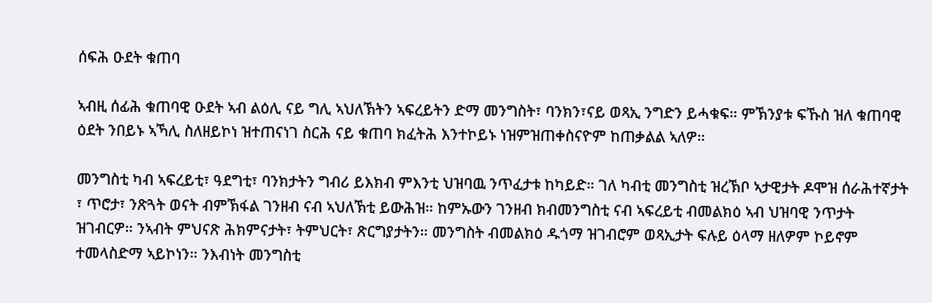ሰፍሕ ዑደት ቁጠባ

ኣብዚ ሰፊሕ ቁጠባዊ ዑደት ኣብ ልዕሊ ናይ ግሊ ኣህለኽትን ኣፍረይትን ድማ መንግስት፣ ባንክን፣ናይ ወጻኢ ንግድን ይሓቁፍ። ምኽንያቱ ፍኹስ ዝለ ቁጠባዊ ዕደት ንበይኑ ኣኻሊ ስለዘይኮነ ዝተጠናነገ ስርሕ ናይ ቁጠባ ክፈትሕ እንተኮይኑ ነዝምዝጠቀስናዮም ከጠቃልል ኣለዎ።

መንግስቲ ካብ ኣፍረይቲ፣ ዓደግቲ፣ ባንክታትን ግብሪ ይእክብ ምእንቲ ህዝባዉ ንጥፈታቱ ከካይድ። ገለ ካብቲ መንግስቲ ዝረኽቦ ኣታዊታት ዶሞዝ ሰራሕተኛታት ፣ ጥሮታ፣ ንጽጓት ወናት ብምኽፋል ገንዘብ ናብ ኣህለኽቲ ይውሕዝ። ከምኡውን ገንዘብ ክብመንግስቲ ናብ ኣፍረይቲ ብመልክዕ ኣብ ህዝባዊ ንጥታት ዝገብርዎ። ንኣብት ምህናጽ ሕክምናታት፣ ትምህርት፣ ጽርግያታትን። መንግስት ብመልክዕ ዱጎማ ዝገብሮም ወጻኢታት ፍሉይ ዕላማ ዘለዎም ኮይኖም ተመላስድማ ኣይኮነን። ንእብነት መንግስቲ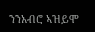ንንአብሮ ኣዝይሞ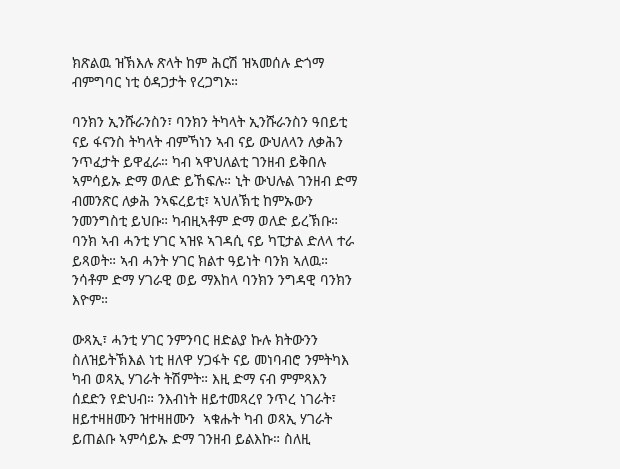ክጽልዉ ዝኽእሉ ጽላት ከም ሕርሽ ዝኣመሰሉ ድጎማ ብምግባር ነቲ ዕዳጋታት የረጋግኦ።

ባንክን ኢንሹራንስን፣ ባንክን ትካላት ኢንሹራንስን ዓበይቲ ናይ ፋናንስ ትካላት ብምኻነን ኣብ ናይ ውህለላን ለቃሕን ንጥፈታት ይዋፈራ። ካብ ኣዋህለልቲ ገንዘብ ይቅበሉ ኣምሳይኡ ድማ ወለድ ይኸፍሉ። ኒት ውህሉል ገንዘብ ድማ ብመንጽር ለቃሕ ንኣፍረይቲ፣ ኣህለኽቲ ከምኡውን ንመንግስቲ ይህቡ። ካብዚኣቶም ድማ ወለድ ይረኽቡ። ባንክ ኣብ ሓንቲ ሃገር ኣዝዩ ኣገዳሲ ናይ ካፒታል ድለላ ተራ ይጻወት። ኣብ ሓንት ሃገር ክልተ ዓይነት ባንክ ኣለዉ። ንሳቶም ድማ ሃገራዊ ወይ ማእከላ ባንክን ንግዳዊ ባንክን እዮም።

ውጻኢ፣ ሓንቲ ሃገር ንምንባር ዘድልያ ኩሉ ክትውንን ስለዝይትኽእል ነቲ ዘለዋ ሃጋፋት ናይ መነባብሮ ንምትካእ ካብ ወጻኢ ሃገራት ትሽምት። እዚ ድማ ናብ ምምጻእን ሰደድን የድህብ። ንእብነት ዘይተመጻረየ ንጥረ ነገራት፣ ዘይተዛዘሙን ዝተዛዘሙን  ኣቁሑት ካብ ወጻኢ ሃገራት ይጠልቡ ኣምሳይኡ ድማ ገንዘብ ይልእኩ። ስለዚ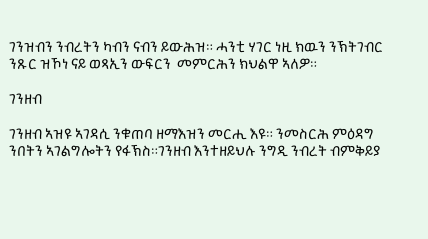ገንዝብን ንብረትን ካብን ናብን ይውሕዝ። ሓንቲ ሃገር ነዚ ክዉን ንኽትገብር ንጹር ዝኾነ ናይ ወጻኢን ውፍርን  መምርሕን ክህልዋ ኣለዎ።

ገንዘብ

ገንዘብ ኣዝዩ ኣገዳሲ ንቁጠባ ዘማእዝን መርሒ እዩ። ንመስርሕ ምዕዳግ ንበትን ኣገልግሎትን የፋኽስ።ገንዘብ እንተዘይህሉ ንግዲ ንብረት ብምቅይያ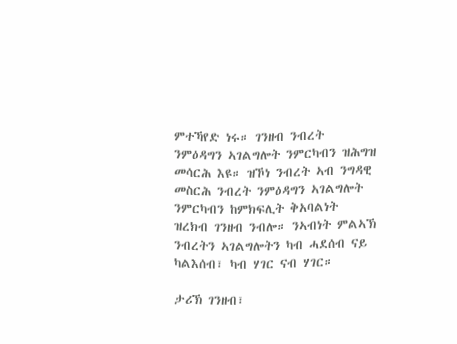ምተኻየድ ነሩ። ገንዘብ ንብረት ንምዕዳግን ኣገልግሎት ንምርካብን ዝሕግዝ መሳርሕ እዩ። ዝኾነ ንብረት ኣብ ንግዳዊ መስርሕ ንብረት ንምዕዳግን ኣገልግሎት ንምርካብን ከምክፍሊት ቅአባልነት ዝረክብ ገንዘብ ንብሎ። ንኣብነት ምልኣኽ ንብረትን ኣገልግሎትን ካብ ሓደሰብ ናይ ካልእሰብ፣ ካብ ሃገር ናብ ሃገር።

ታሪኽ ገንዘብ፣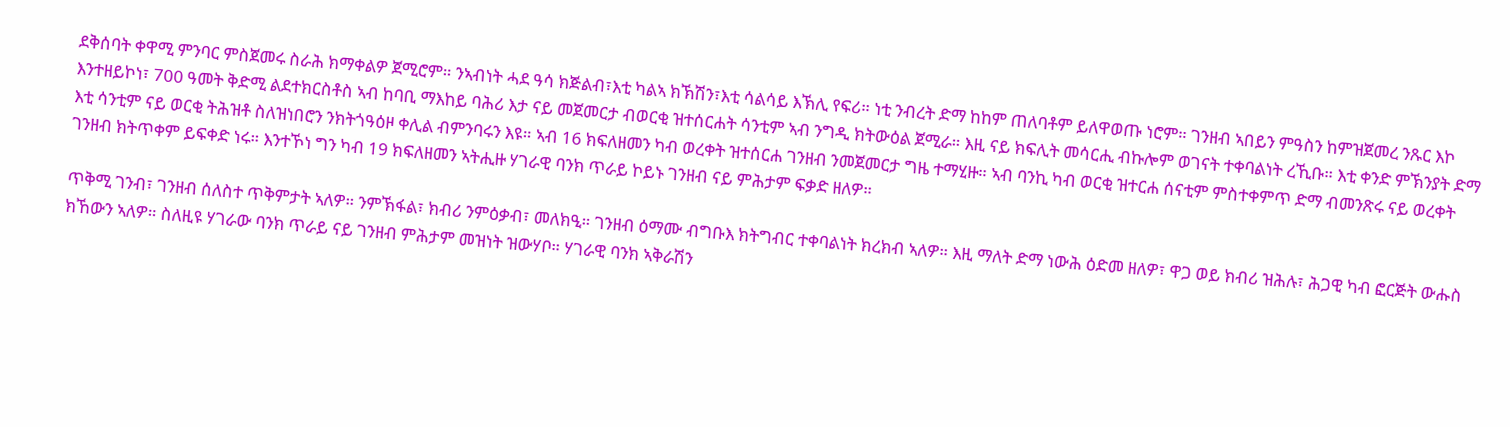ደቅሰባት ቀዋሚ ምንባር ምስጀመሩ ስራሕ ክማቀልዎ ጀሚሮም። ንኣብነት ሓደ ዓሳ ክጅልብ፣እቲ ካልኣ ክኽሽን፣እቲ ሳልሳይ እኽሊ የፍሪ። ነቲ ንብረት ድማ ከከም ጠለባቶም ይለዋወጡ ነሮም። ገንዘብ ኣበይን ምዓስን ከምዝጀመረ ንጹር እኮ እንተዘይኮነ፣ 700 ዓመት ቅድሚ ልደተክርስቶስ ኣብ ከባቢ ማእከይ ባሕሪ እታ ናይ መጀመርታ ብወርቂ ዝተሰርሐት ሳንቲም ኣብ ንግዲ ክትውዕል ጀሚራ። እዚ ናይ ክፍሊት መሳርሒ ብኩሎም ወገናት ተቀባልነት ረኺቡ። እቲ ቀንድ ምኽንያት ድማ እቲ ሳንቲም ናይ ወርቂ ትሕዝቶ ስለዝነበሮን ንክትጎዓዕዞ ቀሊል ብምንባሩን እዩ። ኣብ 16 ክፍለዘመን ካብ ወረቀት ዝተሰርሐ ገንዘብ ንመጀመርታ ግዜ ተማሂዙ። ኣብ ባንኪ ካብ ወርቂ ዝተርሐ ሰናቲም ምስተቀምጥ ድማ ብመንጽሩ ናይ ወረቀት ገንዘብ ክትጥቀም ይፍቀድ ነሩ። እንተኾነ ግን ካብ 19 ክፍለዘመን ኣትሒዙ ሃገራዊ ባንክ ጥራይ ኮይኑ ገንዘብ ናይ ምሕታም ፍቃድ ዘለዎ።

ጥቅሚ ገንብ፣ ገንዘብ ሰለስተ ጥቅምታት ኣለዎ። ንምኽፋል፣ ክብሪ ንምዕቃብ፣ መለክዒ። ገንዘብ ዕማሙ ብግቡእ ክትግብር ተቀባልነት ክረክብ ኣለዎ። እዚ ማለት ድማ ነውሕ ዕድመ ዘለዎ፣ ዋጋ ወይ ክብሪ ዝሕሉ፣ ሕጋዊ ካብ ፎርጅት ውሑስ ክኸውን ኣለዎ። ስለዚዩ ሃገራው ባንክ ጥራይ ናይ ገንዘብ ምሕታም መዝነት ዝውሃቦ። ሃገራዊ ባንክ ኣቅራሽን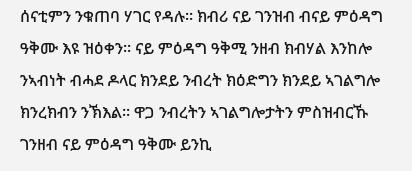ሰናቲምን ንቁጠባ ሃገር የዳሉ። ክብሪ ናይ ገንዝብ ብናይ ምዕዳግ ዓቅሙ እዩ ዝዕቀን። ናይ ምዕዳግ ዓቅሚ ንዘብ ክብሃል እንከሎ ንኣብነት ብሓደ ዶላር ክንደይ ንብረት ክዕድግን ክንደይ ኣገልግሎ ክንረክብን ንኽእል። ዋጋ ንብረትን ኣገልግሎታትን ምስዝብርኹ ገንዘብ ናይ ምዕዳግ ዓቅሙ ይንኪ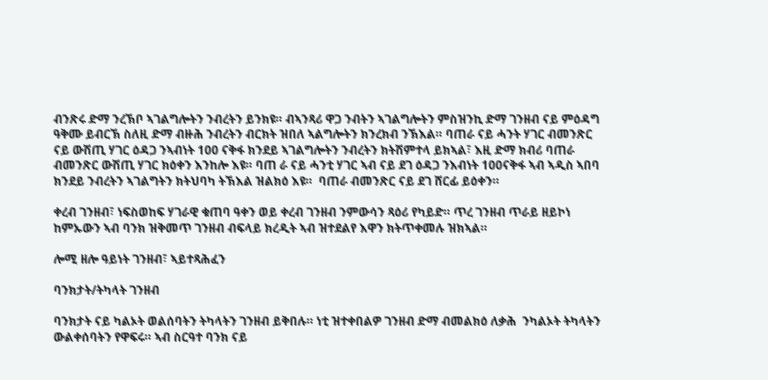ብንጽሩ ድማ ንረኽቦ ኣገልግሎትን ንብረትን ይንክዩ። ብኣንጻሪ ዋጋ ንብትን ኣገልግሎትን ምስዝንኪ ድማ ገንዘብ ናይ ምዕዳግ ዓቅሙ ይብርኽ ስለዚ ድማ ብዙሕ ንብረትን ብርክት ዝበለ ኣልግሎትን ክንረክብ ንኽእል። ባጠራ ናይ ሓንት ሃገር ብመንጽር ናይ ውሽጢ ሃገር ዕዳጋ ንኣብነት 100 ናቅፋ ክንደይ ኣገልግሎትን ንብረትን ክትሽምተላ ይክኣል፣ እዚ ድማ ክብሪ ባጠራ ብመንጽር ውሽጢ ሃገር ክዕቀን እንከሎ እዩ። ባጠ ራ ናይ ሓንቲ ሃገር ኣብ ናይ ደገ ዕዳጋ ንእብነት 100ናቅፋ ኣብ ኣዲስ ኣበባ ክንደይ ንብረትን ኣገልግትን ክትህባካ ትኽእል ዝልክዕ እዩ።  ባጠራ ብመንጽር ናይ ደገ ሸርፊ ይዕቀን።

ቀረብ ገንዘብ፣ ነፍስወከፍ ሃገራዊ ቁጠባ ዓቀን ወይ ቀረብ ገንዘብ ንምውሳን ጻዕሪ የካይድ። ጥረ ገንዘብ ጥራይ ዘይኮነ ከምኡውን ኣብ ባንክ ዝቅመጥ ገንዘብ ብፍላይ ክረዲት ኣብ ዝተደልየ እዋን ክትጥቀመሉ ዝክኣል።

ሎሚ ዘሎ ዓይነት ገንዘብ፣ ኣይተጻሕፈን

ባንክታት/ትካላት ገንዘብ

ባንክታት ናይ ካልኦት ወልሰባትን ትካላትን ገንዘብ ይቅበሉ። ነቲ ዝተቀበልዎ ገንዘብ ድማ ብመልክዕ ለቃሕ  ንካልኦት ትካላትን ውልቀሰባትን የዋፍሩ። ኣብ ስርዓተ ባንክ ናይ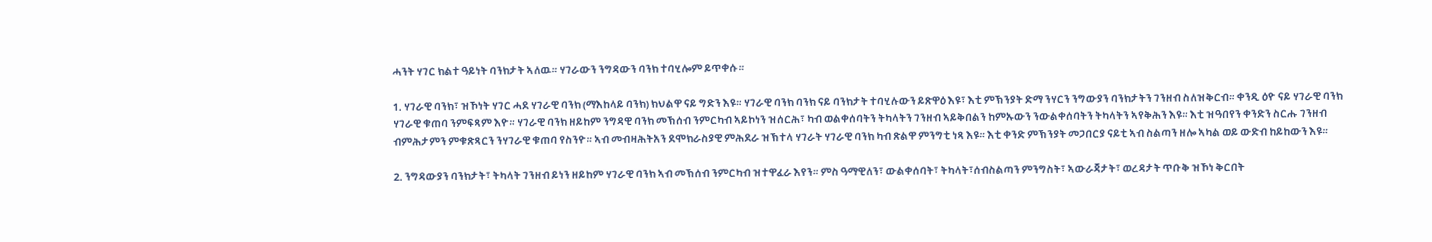ሓንት ሃገር ክልተ ዓይነት ባንክታት ኣለዉ። ሃገራውን ንግዳውን ባንክ ተባሂሎም ይጥቀሱ።

1. ሃገራዊ ባንክ፣ ዝኾነት ሃገር ሓደ ሃገራዊ ባንክ (ማእከላይ ባንክ) ክህልዋ ናይ ግድን እዩ። ሃገራዊ ባንክ ባንክ ናይ ባንክታት ተባሂሉውን ይጽዋዕ እዩ፣ እቲ ምኽንያት ድማ ንሃርን ንግውያን ባንክታትን ገንዘብ ስለዝቅርብ። ቀንዲ ዕዮ ናይ ሃገራዊ ባንክ ሃገራዊ ቁጠባ ንምፍጻም እዮ። ሃገራዊ ባንክ ዘይከም ንግዳዊ ባንክ መኽሰብ ንምርካብ ኣይኮነን ዝሰርሕ፣ ካብ ወልቀሰባትን ትካላትን ገንዘብ ኣይቅበልን ከምኡውን ንውልቀሰባትን ትካላትን ኣየቅሕን እዩ። እቲ ዝዓበየን ቀንድን ስርሑ ገንዘብ ብምሕታምን ምቁጽጻርን ንሃገራዊ ቁጠባ የስንዮ። ኣብ መብዛሕትአን ደሞክራስያዊ ምሕደራ ዝኽተላ ሃገራት ሃገራዊ ባንክ ካብ ጽልዋ ምንግቲ ነጻ እዩ። እቲ ቀንድ ምኽንያት መጋበርያ ናይቲ ኣብ ስልጣን ዘሎ ኣካል ወይ ውድብ ከይከውን እዩ።

2. ንግዳውያን ባንክታት፣ ትካላት ገንዘብ ይነን ዘይከም ሃገራዊ ባንክ ኣብ መኽሰብ ንምርካብ ዝተዋፈራ እየን። ምስ ዓማዊለን፣ ውልቀሰባት፣ ትካላት፣ሰብስልጣን ምንግስት፣ ኣውራጃታት፣ ወረዳታት ጥቡቅ ዝኾነ ቅርበት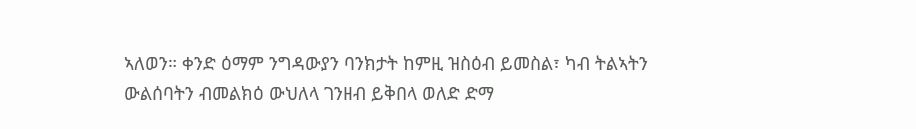ኣለወን። ቀንድ ዕማም ንግዳውያን ባንክታት ከምዚ ዝስዕብ ይመስል፣ ካብ ትልኣትን ውልሰባትን ብመልክዕ ውህለላ ገንዘብ ይቅበላ ወለድ ድማ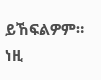ይኸፍልዎም። ነዚ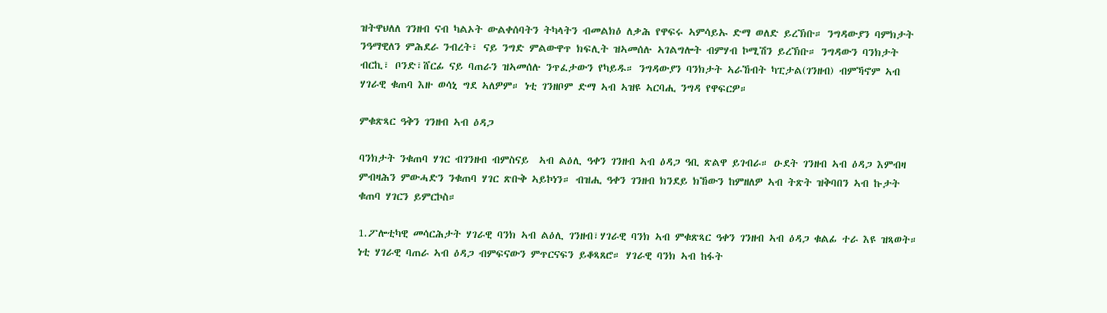ዝትዋህለለ ገንዘብ ናብ ካልኦት ውልቀሰባትን ትካላትን ብመልክዕ ለቃሕ የዋፍሩ ኣምሳይኡ ድማ ወለድ ይረኽቡ። ንግዳውያን ባምክታት ንዓማዊለን ምሕደራ ንብረት፣ ናይ ንግድ ምልውዋጥ ክፍሊት ዝኣመሰሉ ኣገልግሎት ብምሃብ ኮሚሽን ይረኽቡ። ንግዳውን ባንክታት ብርኪ፣ ቦንድ፣ሸርፊ ናይ ባጠራን ዝኣመሰሉ ንጥፈታውን የካይዱ። ንግዳውያን ባንክታት ኣራኸብት ካፒታል(ገንዘብ) ብምኻኖም ኣብ ሃገራዊ ቁጠባ እዙ ወሳኒ ግደ ኣለዎም። ነቲ ገንዘቦም ድማ ኣብ ኣዝዩ ኣርባሒ ንግዳ የዋፍርዎ።

ምቁጽጻር ዓቅን ገንዘብ ኣብ ዕዳጋ

ባንክታት ንቁጠባ ሃገር ብገንዘብ ብምስናይ  ኣብ ልዕሊ ዓቀን ገንዘብ ኣብ ዕዳጋ ዓቢ ጽልዋ ይገብራ። ዑደት ገንዘብ ኣብ ዕዳጋ እምብዛ ምብዛሕን ምውሓድን ንቁጠባ ሃገር ጽቡቅ ኣይኮነን። ብዝሒ ዓቀን ገንዘብ ክንደይ ክኸውን ከምዘለዎ ኣብ ትጽት ዝቅባበን ኣብ ኩታት ቁጠባ ሃገርን ይምርኮስ።

1.ፖሎቲካዊ መሳርሕታት ሃገራዊ ባንክ ኣብ ልዕሊ ገንዘብ፣ሃገራዊ ባንክ ኣብ ምቁጽጻር ዓቀን ገንዘብ ኣብ ዕዳጋ ቁልፊ ተራ እዩ ዝጻወት። ነቲ ሃገራዊ ባጠራ ኣብ ዕዳጋ ብምፍናውን ምጥርናፍን ይቆጻጸሮ። ሃገራዊ ባንክ ኣብ ከፋት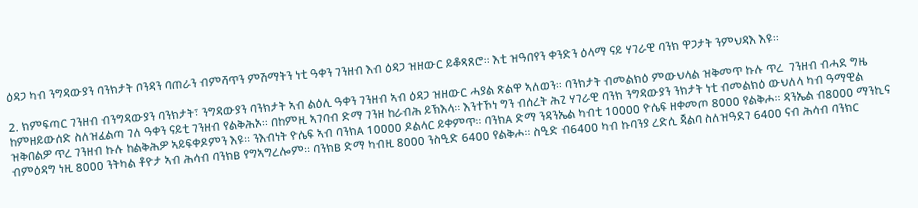ዕዳጋ ካብ ንግዳውያን ባንክታት ቦንዳን ባጠራን ብምሻጥን ምሽማትን ነቲ ዓቀን ገንዘብ እብ ዕዳጋ ዝዘውር ይቆጻጸሮ። እቲ ዝዓበየን ቀንድን ዕላማ ናይ ሃገራዊ ባንክ ዋጋታት ንምህዳእ እዩ።

2. ክምፍጣር ገንዘብ ብንግዳውያን ባንክታት፣ ንግዳውያን ባንክታት ኣብ ልዕሊ ዓቀን ገንዘብ ኣብ ዕዳጋ ዝዘውር ሓያል ጽልዋ ኣለወን። ባንክታት ብመልክዕ ምውህላል ዝቅመጥ ኩሉ ጥረ  ገንዘብ ብሓደ ግዜ ከምዘይውሰድ ስለዝፈልጣ ገለ ዓቀን ናይቲ ገንዘብ የልቅሕኦ። በከምዚ ኣገባብ ድማ ገንዘ ከራብሕ ይኽእላ። እንተኾነ ግን ብሰረት ሕጊ ሃገራዊ ባንክ ንግዳውያን ንክታት ነቲ ብመልክዕ ውህለላ ካብ ዓማዊል ዝቅበልዎ ጥረ ገንዘብ ኩሉ ከልቅሕዎ ኣይፍቀዶምን እዩ። ንእብነት ዮሴፍ ኣብ ባንክA 10000 ዶልላር ይቀምጥ። ባንክA ድማ ንዳንኤል ካብቲ 10000 ዮሴፍ ዘቀመጦ 8000 የልቅሖ። ዳንኤል ብ8000 ማንኪና ብምዕዳግ ነዚ 8000 ንትካል ቶዮታ ኣብ ሕሳብ ባንክB የግኣግረሎም። ባንክB ድማ ካብዚ 8000 ንስዒድ 6400 የልቅሖ። ስዒድ ብ6400 ካብ ኩባንያ ረድሲ ጃልባ ስለዝዓደገ 6400 ናብ ሕሳብ ባንክC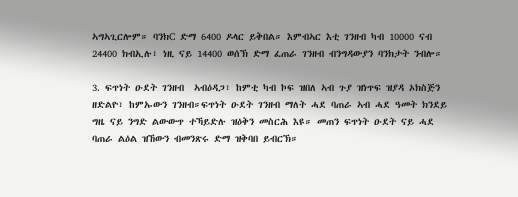ኣግኣጊርሎም። ባንክC ድማ 6400 ዶላር ይቅበል። እምብኣር እቲ ገንዘብ ካብ 10000 ናብ 24400 ክብኢሉ፣ ነዚ ናይ 14400 ወሰኽ ድማ ፈጠራ ገንዘብ ብንግዳውያን ባንክታት ንብሎ።

3. ፍጥነት ዑደት ገንዘብ  ኣብዕዳጋ፣ ከምቲ ካብ ኮፍ ዝበለ ኣብ ጉያ ዝነጥፍ ዝያዳ ኦክስጅን ዘድልዮ፣ ከምኡውን ገንዘብ።ፍጥነት ዑደት ገንዘብ ማለት ሓደ ባጠራ ኣብ ሓደ ዓመት ክንደይ ግዜ ናይ ንግድ ልውውጥ ተኻይድሉ ዝዕቅን መስርሕ እዩ። መጠን ፍጥነት ዑደት ናይ ሓደ ባጠራ ልዕል ዝኸውን ብመንጽሩ ድማ ዝቅባበ ይብርኽ።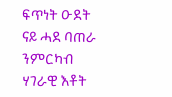ፍጥነት ዑደት ናይ ሓደ ባጠራ ንምርካብ ሃገራዊ እቶት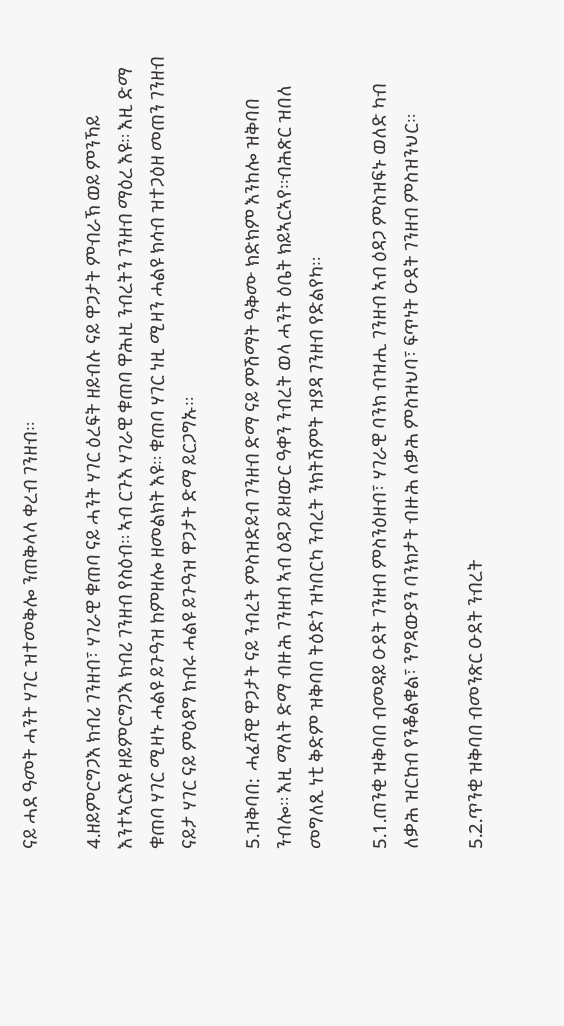ናይ ሓደ ዓመት ሓንት ሃገር ዝተመቅሎ ንጠቅላላ ቀረብ ገንዘብ።

4.ዘይምርግጋእ ክብሪ ገንዘብ፣ ሃገራዊ ቁጠባ ናይ ሓንት ሃገር ዕረፍት ዘይብሉ ናይ ዋጋታት ምብራኽ ወይ ምንኻይ እንተኣርእዩ ዘይምርግጋእ ክብሪ ገንዘብ የስዕብ። ኣብ ርጉእ ሃገራዊ ቁጠባ ዋሕዚ ንብረትን ገንዘብ ማዕረ እዩ። እዚ ድማ ቁጠባ ሃገር ሚዛኑ ሓልዩ ይጉዓዝ ከምዘሎ ዘመልክት እዩ። ቁጠባ ሃገር ነዚ ሚዛን ሓልዩ ክሳብ ዝተጋዕዘ መጠን ገንዘብ ናይታ ሃገር ናይ ምዕዳግ ክብሩ ሓልዩ ይጉዓዝ ዋጋታት ድማ ይርጋግኡ።

5.ዝቅባበ:  ሓፈሻዊ ዋጋታት ናይ ንብረት ምስዝድይብ ገንዘብ ድማ ናይ ምሽማት ዓቅሙ ክድክም እንከሎ ዝቅባበ ንብሎ። እዚ ማለት ድማ ብዙሕ ገንዘብ ኣብ ዕዳጋ ይዘውር ዓቀን ንብረት ወላ ሓንት ዕቤት ክይኣርኣየ።ብሕጽር ዝበለ መግለጺ ነቲ ቅድም ዝቅባበ ትዕድጎ ዝነበርካ ንብረት ንክትሽምት ዝያዳ ገንዘብ የድልየካ።

5.1.ጠንቂ ዝቅባበ ብመዳይ ዑደት ገንዘብ ምስንዕዘብ፣ ሃገራዊ ባንክ ብዝሒ ገንዘብ ኣብ ዕዳጋ ምስዝፍኑ ወለድ ካብ ለቃሕ ዝርከብ የንቆልቁል፣ ንግዳውያን ባንክታት ብዙሕ ለቃሕ ምስዝህባ፣ ፍጥነት ዑደት ገንዘብ ምስዝንህር።

5.2.ጥንቂ ዝቅባበ ብመንጽር ዑደት ንብረት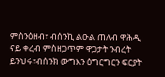ምስንዕዘብ፣ ብሰንኪ ልዑል ጠለብ ዋሕዲ ናይ ቀረብ ምስዘጋጥም ዋጋታት ንብረት ይንህሩ፣ብሰንክ ውግእን ዕግርግርን ፍርያት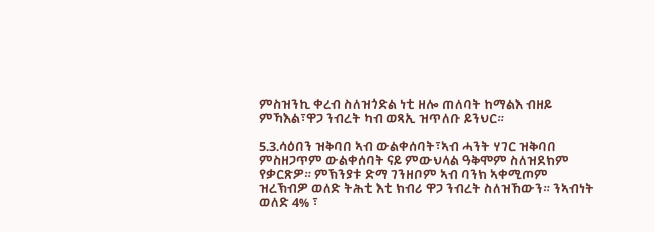ምስዝንኪ ቀረብ ስለዝጎድል ነቲ ዘሎ ጠለባት ከማልእ ብዘይ ምኻእል፣ዋጋ ንብረት ካብ ወጻኢ ዝጥለቡ ይንህር።

5.3.ሳዕበን ዝቅባበ ኣብ ውልቀሰባት፣ኣብ ሓንት ሃገር ዝቅባበ ምስዘጋጥም ውልቀሰባት ናይ ምውህላል ዓቅሞም ስለዝደክም የቃርጽዎ። ምኽንያቱ ድማ ገንዘቦም ኣብ ባንክ ኣቀሚጦም ዝረኽብዎ ወለድ ትሕቲ እቲ ክብሪ ዋጋ ንብረት ስለዝኸውን። ንኣብነት ወለድ 4% ፣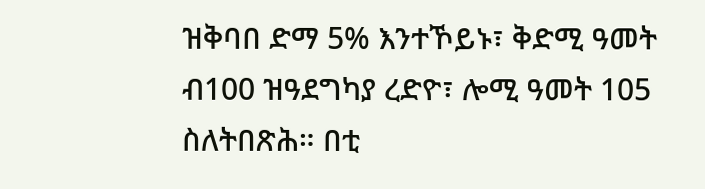ዝቅባበ ድማ 5% እንተኾይኑ፣ ቅድሚ ዓመት ብ100 ዝዓደግካያ ረድዮ፣ ሎሚ ዓመት 105 ስለትበጽሕ። በቲ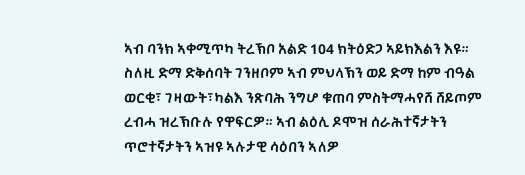ኣብ ባንክ ኣቀሚጥካ ትረኽቦ አልድ 104 ክትዕድጋ ኣይክእልን እዩ። ስለዚ ድማ ድቅሰባት ገንዘቦም ኣብ ምህላኽን ወይ ድማ ከም ብዓል ወርቂ፣ ገዛውት፣ካልእ ንጽባሕ ንግሆ ቁጠባ ምስትማሓየሸ ሸይጦም ረብሓ ዝረኽቡሉ የዋፍርዎ። ኣብ ልዕሊ ዶሞዝ ሰራሕተኛታትን ጥሮተኛታትን ኣዝዩ ኣሉታዊ ሳዕበን ኣለዎ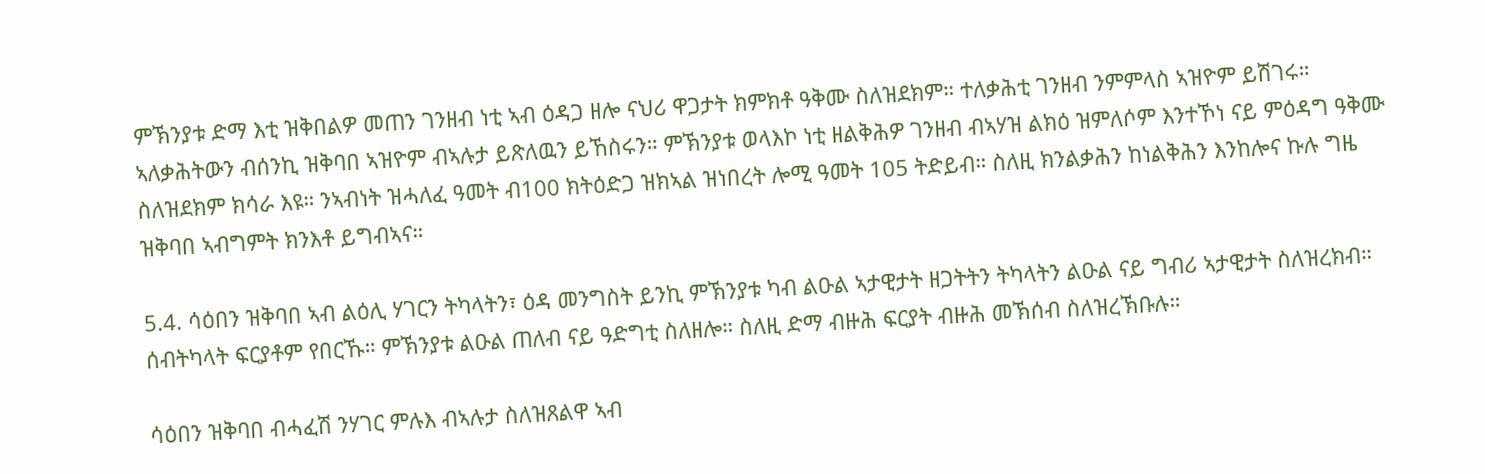ምኽንያቱ ድማ እቲ ዝቅበልዎ መጠን ገንዘብ ነቲ ኣብ ዕዳጋ ዘሎ ናህሪ ዋጋታት ክምክቶ ዓቅሙ ስለዝደክም። ተለቃሕቲ ገንዘብ ንምምላስ ኣዝዮም ይሽገሩ። ኣለቃሕትውን ብሰንኪ ዝቅባበ ኣዝዮም ብኣሉታ ይጽለዉን ይኸስሩን። ምኽንያቱ ወላእኮ ነቲ ዘልቅሕዎ ገንዘብ ብኣሃዝ ልክዕ ዝምለሶም እንተኾነ ናይ ምዕዳግ ዓቅሙ ስለዝደክም ክሳራ እዩ። ንኣብነት ዝሓለፈ ዓመት ብ100 ክትዕድጋ ዝክኣል ዝነበረት ሎሚ ዓመት 105 ትድይብ። ስለዚ ክንልቃሕን ከነልቅሕን እንከሎና ኩሉ ግዜ ዝቅባበ ኣብግምት ክንእቶ ይግብኣና።

5.4. ሳዕበን ዝቅባበ ኣብ ልዕሊ ሃገርን ትካላትን፣ ዕዳ መንግስት ይንኪ ምኽንያቱ ካብ ልዑል ኣታዊታት ዘጋትትን ትካላትን ልዑል ናይ ግብሪ ኣታዊታት ስለዝረክብ። ሰብትካላት ፍርያቶም የበርኹ። ምኽንያቱ ልዑል ጠለብ ናይ ዓድግቲ ስለዘሎ። ስለዚ ድማ ብዙሕ ፍርያት ብዙሕ መኽሰብ ስለዝረኽቡሉ።

ሳዕበን ዝቅባበ ብሓፈሽ ንሃገር ምሉእ ብኣሉታ ስለዝጸልዋ ኣብ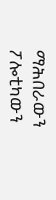ማሕበራውን ፖሎቲካውን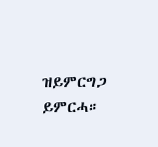ዝይምርግጋ ይምርሓ።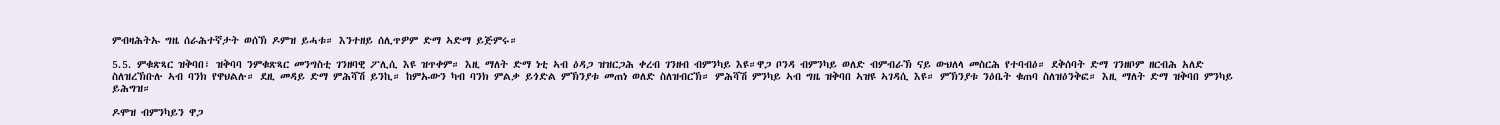ምብዛሕትኡ ግዜ ሰራሕተኛታት ወሰኽ ዶምዝ ይሓቱ። እንተዘይ ሰሊጥዎም ድማ ኣድማ ይጅምሩ።

5.5. ምቁጽጻር ዝቅባበ፣ ዝቅባባ ንምቁጽጻር መንግስቲ ገንዘባዊ ፖሊሲ እዩ ዝጥቀም። እዚ ማለት ድማ ነቲ ኣብ ዕዳጋ ዝዝርጋሕ ቀረብ ገንዘብ ብምንካይ እዩ።ዋጋ ቦንዳ ብምንካይ ወለድ ብምብራኽ ናይ ውህለላ መስርሕ የተባብዕ። ደቅሰባት ድማ ገንዘቦም ዘርብሕ አለድ ስለዝረኽቡሉ ኣብ ባንክ የዋህልሉ። ደዚ መዳይ ድማ ምሕሻሽ ይንኪ። ከምኡውን ካብ ባንክ ምልቃ ይጎድል ምኽንያቱ መጠነ ወለድ ስለዝብርኽ። ምሕሻሽ ምንካይ ኣብ ግዜ ዝቅባበ ኣዝዩ ኣገዳሲ እዩ። ምኽንያቱ ንዕቤት ቁጠባ ስለዝዕንቅፎ። እዚ ማለት ድማ ዝቅባበ ምንካይ ይሕግዝ።

ዶሞዝ ብምንካይን ዋጋ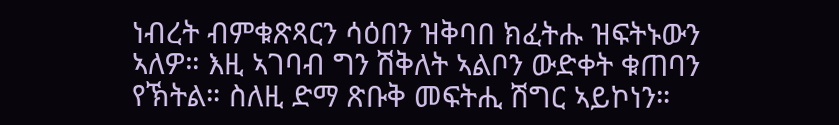ነብረት ብምቁጽጻርን ሳዕበን ዝቅባበ ክፈትሑ ዝፍትኑውን ኣለዎ። እዚ ኣገባብ ግን ሽቅለት ኣልቦን ውድቀት ቁጠባን የኽትል። ስለዚ ድማ ጽቡቅ መፍትሒ ሽግር ኣይኮነን።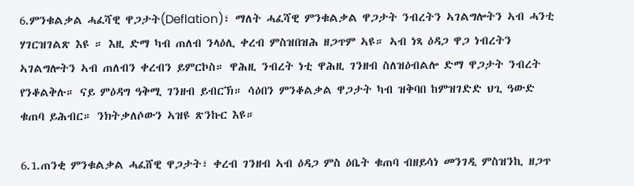6.ምንቁልቃል ሓፈሻዊ ዋጋታት(Deflation)፣ ማለት ሓፈሻዊ ምንቁልቃል ዋጋታት ንብረትን ኣገልግሎትን ኣብ ሓንቲ ሃገርዝገልጽ እዩ ። እዚ ድማ ካብ ጠለብ ንላዕሊ ቀረብ ምስዝበዝሕ ዘጋጥም ኣዩ። ኣብ ነጻ ዕዳጋ ዋጋ ነብረትን ኣገልግሎትን ኣብ ጠለብን ቀረብን ይምርኮስ። ዋሕዚ ንብረት ነቲ ዋሕዚ ገንዘብ ስለዝዕብልሎ ድማ ዋጋታት ንብረት የንቆልቅሉ። ናይ ምዕዳግ ዓቅሚ ገንዘብ ይብርኽ። ሳዕበን ምንቆልቃል ዋጋታት ካብ ዝቅባበ ከምዝገድድ ህጊ ዓውድ ቁጠባ ይሕብር። ንክትቃለሶውን ኣዝዩ ጽንኩር እዩ።

6.1.ጠንቂ ምንቁልቃል ሓፈሸዊ ዋጋታት፣ ቀረብ ገንዘብ ኣብ ዕዳጋ ምስ ዕቤት ቁጠባ ብዘይሳነ መንገዲ ምስዝንኪ ዘጋጥ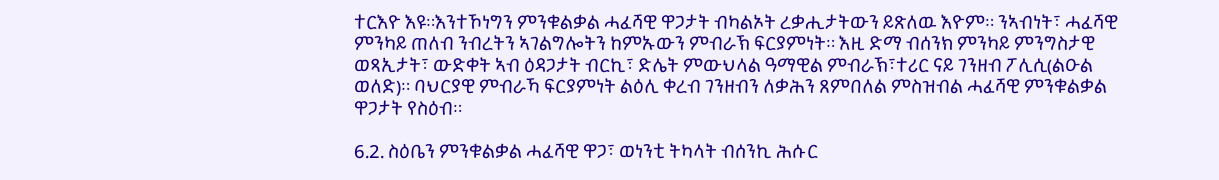ተርእዮ እዩ።እንተኾነግን ምንቁልቃል ሓፈሻዊ ዋጋታት ብካልኦት ረቃሒታትውን ይጽለዉ እዮም። ንኣብነት፣ ሓፈሻዊ ምንካይ ጠለብ ንብረትን ኣገልግሎትን ከምኡውን ምብራኽ ፍርያምነት። እዚ ድማ ብሰንክ ምንካይ ምንግስታዊ ወጻኢታት፣ ውድቀት ኣብ ዕዳጋታት ብርኪ፣ ድሌት ምውህላል ዓማዊል ምብራኽ፣ተሪር ናይ ገንዘብ ፖሊሲ(ልዑል ወለድ)። ባህርያዊ ምብራኻ ፍርያምነት ልዕሊ ቀረብ ገንዘብን ለቃሕን ጸምበለል ምስዝብል ሓፈሻዊ ምንቁልቃል ዋጋታት የስዕብ።

6.2. ስዕቤን ምንቁልቃል ሓፈሻዊ ዋጋ፣ ወነንቲ ትካላት ብሰንኪ ሕሱር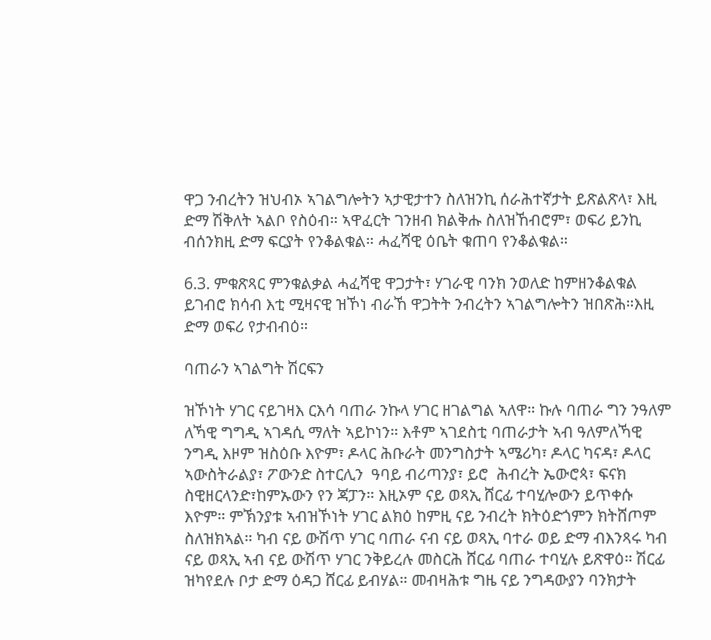ዋጋ ንብረትን ዝህብኦ ኣገልግሎትን ኣታዊታተን ስለዝንኪ ሰራሕተኛታት ይጽልጽላ፣ እዚ ድማ ሽቅለት ኣልቦ የስዕብ። ኣዋፈርት ገንዘብ ክልቅሑ ስለዝኸብሮም፣ ወፍሪ ይንኪ ብሰንክዚ ድማ ፍርያት የንቆልቁል። ሓፈሻዊ ዕቤት ቁጠባ የንቆልቁል።

6.3. ምቁጽጻር ምንቁልቃል ሓፈሻዊ ዋጋታት፣ ሃገራዊ ባንክ ንወለድ ከምዘንቆልቁል ይገብሮ ክሳብ እቲ ሚዛናዊ ዝኾነ ብራኸ ዋጋትት ንብረትን ኣገልግሎትን ዝበጽሕ።እዚ ድማ ወፍሪ የታብብዕ።

ባጠራን ኣገልግት ሽርፍን

ዝኾነት ሃገር ናይገዛእ ርእሳ ባጠራ ንኩላ ሃገር ዘገልግል ኣለዋ። ኩሉ ባጠራ ግን ንዓለም ለኻዊ ግግዲ ኣገዳሲ ማለት ኣይኮነን። እቶም ኣገደስቲ ባጠራታት ኣብ ዓለምለኻዊ ንግዲ እዞም ዝስዕቡ እዮም፣ ዶላር ሕቡራት መንግስታት ኣሜሪካ፣ ዶላር ካናዳ፣ ዶላር ኣውስትራልያ፣ ፖውንድ ስተርሊን  ዓባይ ብሪጣንያ፣ ይሮ  ሕብረት ኤውሮጳ፣ ፍናክ ስዊዘርላንድ፣ከምኡውን የን ጃፓን። እዚኦም ናይ ወጻኢ ሸርፊ ተባሂሎውን ይጥቀሱ እዮም። ምኽንያቱ ኣብዝኾነት ሃገር ልክዕ ከምዚ ናይ ንብረት ክትዕድጎምን ክትሸጦም ስለዝክኣል። ካብ ናይ ውሽጥ ሃገር ባጠራ ናብ ናይ ወጻኢ ባተራ ወይ ድማ ብእንጻሩ ካብ ናይ ወጻኢ ኣብ ናይ ውሽጥ ሃገር ንቅይረሉ መስርሕ ሸርፊ ባጠራ ተባሂሉ ይጽዋዕ። ሽርፊ ዝካየደሉ ቦታ ድማ ዕዳጋ ሸርፊ ይብሃል። መብዛሕቱ ግዜ ናይ ንግዳውያን ባንክታት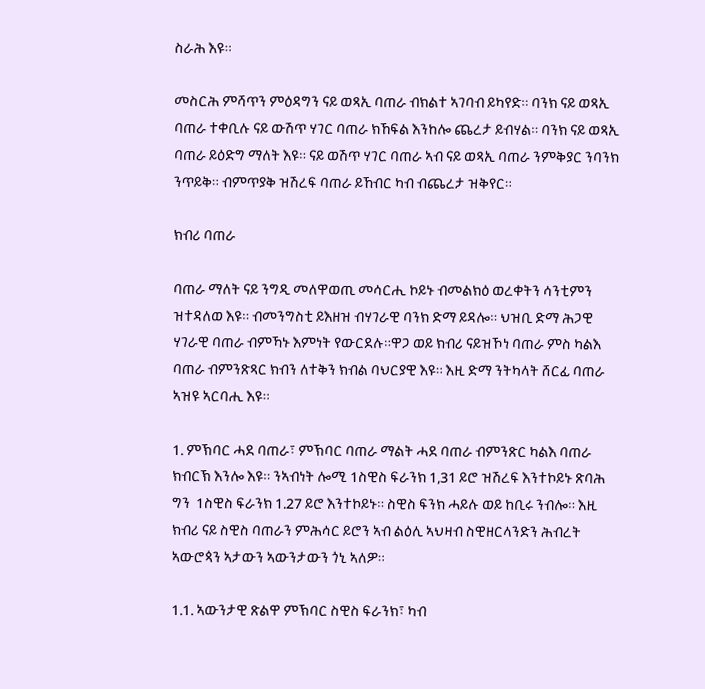ስራሕ እዩ።

መስርሕ ምሻጥን ምዕዳግን ናይ ወጻኢ ባጠራ ብክልተ ኣገባብ ይካየድ። ባንክ ናይ ወጻኢ ባጠራ ተቀቢሉ ናይ ውሽጥ ሃገር ባጠራ ክኸፍል እንከሎ ጨረታ ይብሃል። ባንክ ናይ ወጻኢ ባጠራ ይዕድግ ማለት እዩ። ናይ ወሽጥ ሃገር ባጠራ ኣብ ናይ ወጻኢ ባጠራ ንምቅያር ንባንክ ንጥይቅ። ብምጥያቅ ዝሽረፍ ባጠራ ይኸብር ካብ ብጨረታ ዝቅየር።

ክብሪ ባጠራ

ባጠራ ማለት ናይ ንግዲ መለዋወጢ መሳርሒ ኮይኑ ብመልክዕ ወረቀትን ሳንቲምን ዝተዳለወ እዩ። ብመንግስቲ ይእዘዝ ብሃገራዊ ባንክ ድማ ይዳሎ። ህዝቢ ድማ ሕጋዊ ሃገራዊ ባጠራ ብምኻኑ እምነት የውርደሉ።ዋጋ ወይ ክብሪ ናይዝኾነ ባጠራ ምስ ካልእ ባጠራ ብምንጽጻር ክብን ለተቅን ክብል ባህርያዊ እዩ። እዚ ድማ ንትካላት ሸርፊ ባጠራ ኣዝዩ ኣርባሒ እዩ።

1. ምኽባር ሓደ ባጠራ፣ ምኽባር ባጠራ ማልት ሓደ ባጠራ ብምንጽር ካልእ ባጠራ ክብርኽ እንሎ እዩ። ንኣብነት ሎሚ 1ስዊስ ፍራንክ 1,31 ይሮ ዝሽረፍ እንተኮይኑ ጽባሕ ግን  1ስዊስ ፍራንክ 1.27 ይሮ እንተኮይኑ። ስዊስ ፍንክ ሓይሉ ወይ ከቢሩ ንብሎ። እዚ ክብሪ ናይ ስዊስ ባጠራን ምሕሳር ይሮን ኣብ ልዕሊ ኣህዛብ ስዊዘርላንድን ሕብረት ኣውሮጳን ኣታውን ኣውንታውን ጎኒ ኣለዎ።

1.1. ኣውንታዊ ጽልዋ ምኽባር ስዊስ ፍራንክ፣ ካብ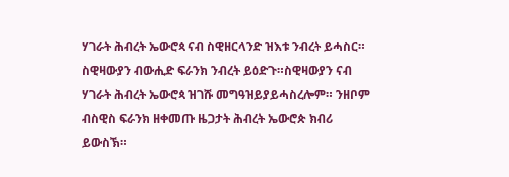ሃገራት ሕብረት ኤውሮጳ ናብ ስዊዘርላንድ ዝእቱ ንብረት ይሓስር። ስዊዛውያን ብውሒድ ፍራንክ ንብረት ይዕድጉ።ስዊዛውያን ናብ ሃገራት ሕብረት ኤውሮጳ ዝገሹ መግዓዝይያይሓስረሎም። ንዘቦም ብስዊስ ፍራንክ ዘቀመጡ ዜጋታት ሕብረት ኤውሮጵ ክብሪ ይውስኽ።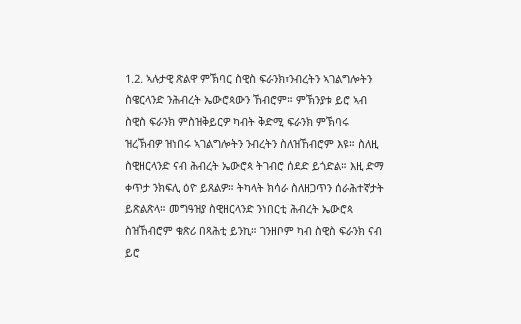1.2. ኣሉታዊ ጽልዋ ምኽባር ስዊስ ፍራንክ፣ንብረትን ኣገልግሎትን ስዌርላንድ ንሕብረት ኤውሮጳውን ኸብሮም። ምኽንያቱ ይሮ ኣብ ስዊስ ፍራንክ ምስዝቅይርዎ ካብት ቅድሚ ፍራንክ ምኽባሩ ዝረኽብዎ ዝነበሩ ኣገልግሎትን ንብረትን ስለዝኸብሮም እዩ። ስለዚ ስዊዘርላንድ ናብ ሕብረት ኤውሮጳ ትገብሮ ሰደድ ይጎድል። እዚ ድማ ቀጥታ ንክፍሊ ዕዮ ይጸልዎ። ትካላት ክሳራ ስለዘጋጥን ሰራሕተኛታት ይጽልጽላ። መግዓዝያ ስዊዘርላንድ ንነበርቲ ሕብረት ኤውሮጳ ስዝኸብሮም ቁጽሪ በጻሕቲ ይንኪ። ገንዘቦም ካብ ስዊስ ፍራንክ ናብ ይሮ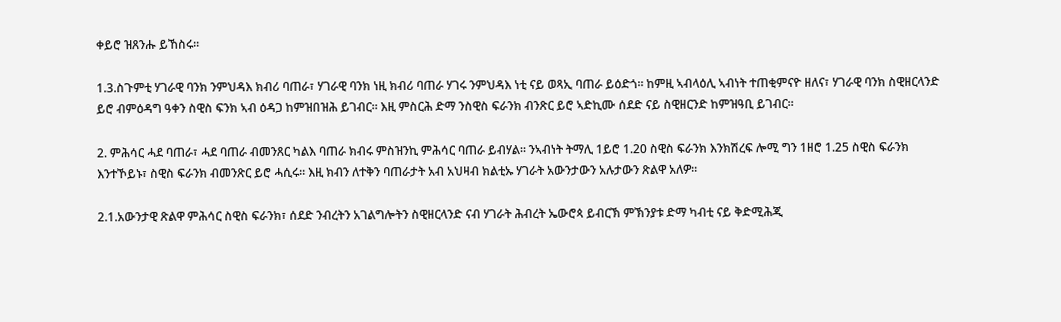ቀይሮ ዝጸንሑ ይኸስሩ።

1.3.ስጉምቲ ሃገራዊ ባንክ ንምህዳእ ክብሪ ባጠራ፣ ሃገራዊ ባንክ ነዚ ክብሪ ባጠራ ሃገሩ ንምህዳእ ነቲ ናይ ወጻኢ ባጠራ ይዕድጎ። ከምዚ ኣብላዕሊ ኣብነት ተጠቂምናዮ ዘለና፣ ሃገራዊ ባንክ ስዊዘርላንድ ይሮ ብምዕዳግ ዓቀን ስዊስ ፍንክ ኣብ ዕዳጋ ከምዝበዝሕ ይገብር። እዚ ምስርሕ ድማ ንስዊስ ፍራንክ ብንጽር ይሮ ኣድኪሙ ሰደድ ናይ ስዊዘርንድ ከምዝዓቢ ይገብር።

2. ምሕሳር ሓደ ባጠራ፣ ሓደ ባጠራ ብመንጸር ካልእ ባጠራ ክብሩ ምስዝንኪ ምሕሳር ባጠራ ይብሃል። ንኣብነት ትማሊ 1ይሮ 1.20 ስዊስ ፍራንክ እንክሽረፍ ሎሚ ግን 1ዘሮ 1.25 ስዊስ ፍራንክ እንተኾይኑ፣ ስዊስ ፍራንክ ብመንጽር ይሮ ሓሲሩ። እዚ ክብን ለተቅን ባጠራታት አብ አህዛብ ክልቲኡ ሃገራት አውንታውን አሉታውን ጽልዋ አለዎ።

2.1.አውንታዊ ጽልዋ ምሕሳር ስዊስ ፍራንክ፣ ሰደድ ንብረትን አገልግሎትን ስዊዘርላንድ ናብ ሃገራት ሕብረት ኤውሮጳ ይብርኽ ምኽንያቱ ድማ ካብቲ ናይ ቅድሚሕጂ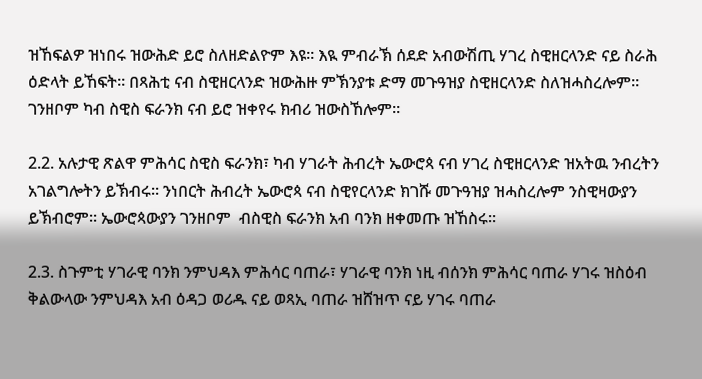ዝኸፍልዎ ዝነበሩ ዝውሕድ ይሮ ስለዘድልዮም እዩ። እዪ ምብራኽ ሰደድ አብውሽጢ ሃገረ ስዊዘርላንድ ናይ ስራሕ ዕድላት ይኸፍት። በጻሕቲ ናብ ስዊዘርላንድ ዝውሕዙ ምኽንያቱ ድማ መጉዓዝያ ስዊዘርላንድ ስለዝሓስረሎም። ገንዘቦም ካብ ስዊስ ፍራንክ ናብ ይሮ ዝቀየሩ ክብሪ ዝውስኸሎም።

2.2. አሉታዊ ጽልዋ ምሕሳር ስዊስ ፍራንክ፣ ካብ ሃገራት ሕብረት ኤውሮጳ ናብ ሃገረ ስዊዘርላንድ ዝአትዉ ንብረትን አገልግሎትን ይኽብሩ። ንነበርት ሕብረት ኤውሮጳ ናብ ስዊየርላንድ ክገሹ መጉዓዝያ ዝሓስረሎም ንስዊዛውያን  ይኽብሮም። ኤውሮጳውያን ገንዘቦም  ብስዊስ ፍራንክ አብ ባንክ ዘቀመጡ ዝኸስሩ።

2.3. ስጉምቲ ሃገራዊ ባንክ ንምህዳእ ምሕሳር ባጠራ፣ ሃገራዊ ባንክ ነዚ ብሰንክ ምሕሳር ባጠራ ሃገሩ ዝስዕብ ቅልውላው ንምህዳእ አብ ዕዳጋ ወሪዱ ናይ ወጻኢ ባጠራ ዝሸዝጥ ናይ ሃገሩ ባጠራ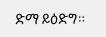ድማ ይዕድግ።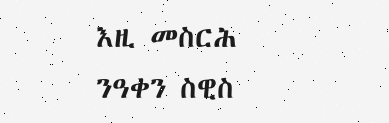እዚ መስርሕ ንዓቀን ስዊስ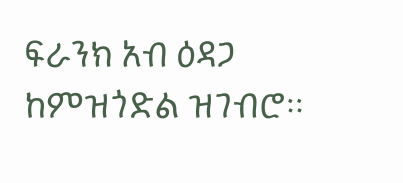ፍራንክ አብ ዕዳጋ ከምዝጎድል ዝገብሮ።